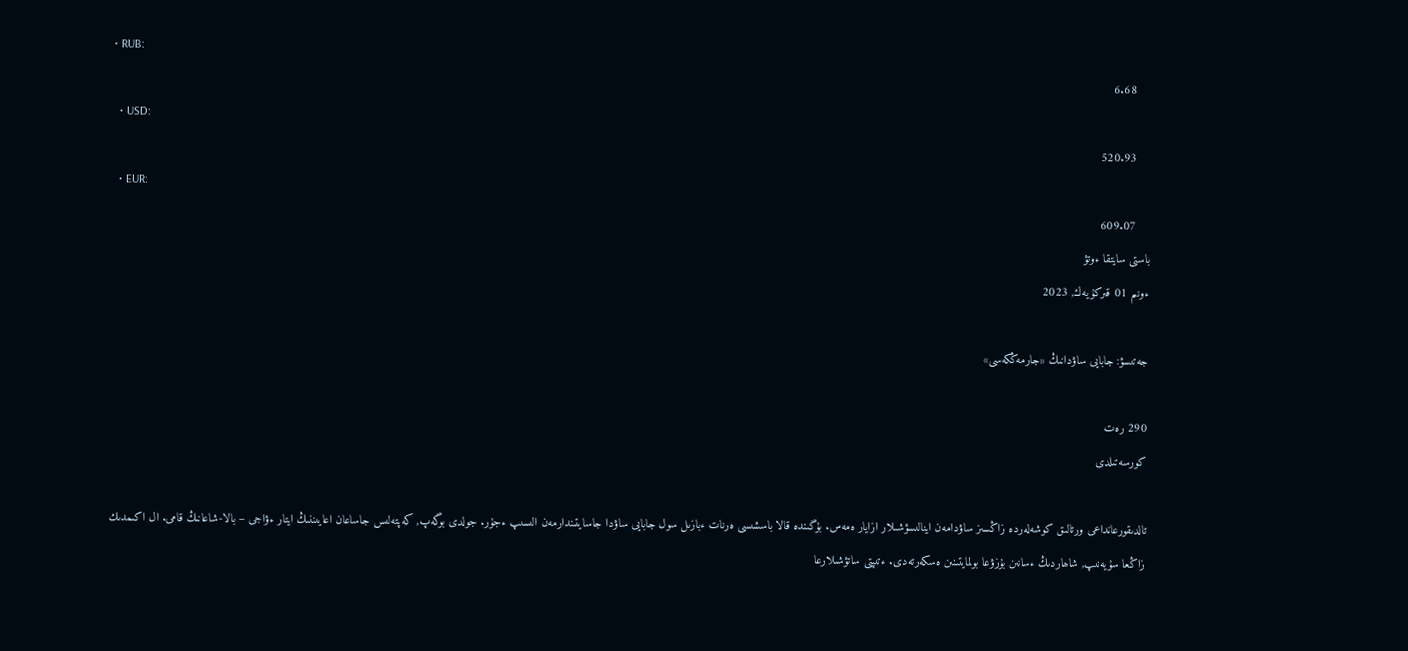• RUB:
    6.68
  • USD:
    520.93
  • EUR:
    609.07
باستى سايتقا ءوتۋ
ءونىم 01 قىركۇيەك, 2023

جەتىسۋ: جابايى ساۋدانىڭ «جارمەڭكەسى»

290 رەت
كورسەتىلدى

تالدىقورعانداعى ورتالىق كوشەلەردە زاڭسىز ساۋدامەن اينالىسۋشىلار ازايار ەمەس. بۇگىندە قالا باسشىسى ەرنات ءبازىل سول جابايى ساۋدا جاسايتىندارمەن الىسىپ ءجۇر. جولدى بوگەپ, كەپتەلىس جاساعان اعايىننىڭ ايتار ءۋاجى – بالا-شاعانىڭ قامى. ال اكىمدىك زاڭعا سۇيەنىپ, شاھاردىڭ ءسانىن بۇزۋعا بولمايتىنىن ەسكەرتەدى. ءتىپتى ساتۋشىلارعا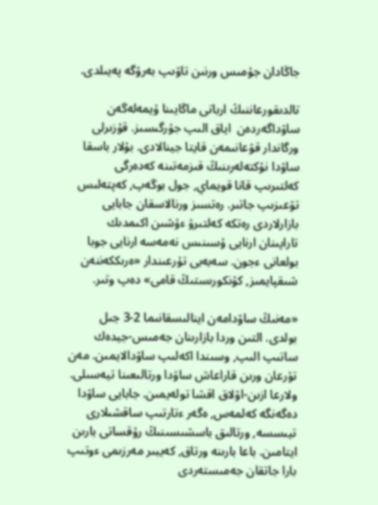جاڭادان جۇمىس ورنىن تاۋىپ بەرۋگە پەيىلدى.

تالدىقورعاننىڭ ارباتى ماڭايىنا ۇيمەلەگەن ساۋداگەردەن  اياق الىپ جۇرگىسىز. قۇزىرلى ورگاندار قۋعانىمەن قايتا جينالادى. بۇلار باسقا ساۋدا نۇكتەلەرىنىڭ قىزمەتىنە كەدەرگى كەلتىرىپ قانا قويماي, جول بوگەپ, كەپتەلىس تۋعىزىپ جاتىر. رەتسىز ورنالاسقان جابايى بازارلاردى رەتكە كەلتىرۋ ءۇشىن اكىمدىك تاراپىنان ارنايى ۇسىنىس نەمەسە ارنايى جوبا بولعانى ءجون. سەبەبى تۇرعىندار «ەرىككەننەن شىقپايمىز, كۇنكورىستىڭ قامى» دەپ وتىر.

«مەنىڭ ساۋدامەن اينالىسقانىما 2-3 جىل بولدى. التىن وردا بازارىنان جەمىس-جيدەك ساتىپ الىپ, وسىندا اكەلىپ ساۋدالايمىن. مەن تۇرعان ورىن قاراعاش ساۋدا ورتالىعىنا تيەسىلى. ولارعا ازىن-اۋلاق اقشا تولەيمىن. جابايى ساۋدا دەگەنگە كەلمەس, ەگەر ءتارتىپ ساقشىلارى تيىسسە, ورتالىق باسشىسىنىڭ رۇقساتى بارىن ايتامىن. باعا بارىنە ورتاق, كەيبىر مەرزىمى ءوتىپ بارا جاتقان جەمىستەردى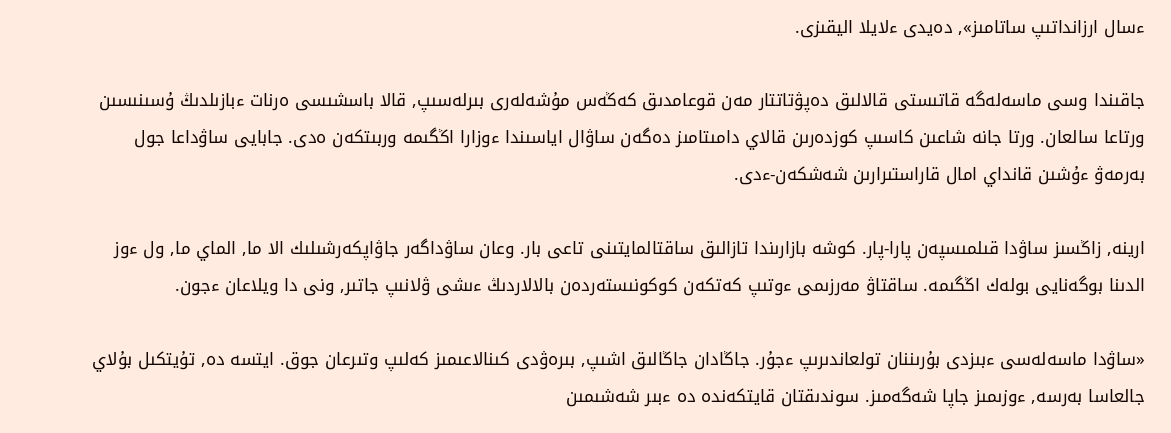ءسال ارزانداتىپ ساتامىز», دەيدى ءلايلا اليقىزى.

جاقىندا وسى ماسەلەگە قاتىستى قالالىق دەپۋتاتتار مەن قوعامدىق كەڭەس مۇشەلەرى بىرلەسىپ, قالا باسشىسى ەرنات ءبازىلدىڭ ۇسىنىسىن ورتاعا سالعان. ورتا جانە شاعىن كاسىپ كوزدەرىن قالاي دامىتامىز دەگەن ساۋال اياسىندا ءوزارا اڭگىمە وربىتكەن ەدى. جابايى ساۋداعا جول بەرمەۋ ءۇشىن قانداي امال قاراستىرارىن شەشكەن-ءدى.

ارينە, زاڭسىز ساۋدا قىلمىسپەن پارا-پار. كوشە بازارىندا تازالىق ساقتالمايتىنى تاعى بار. وعان ساۋداگەر جاۋاپكەرشىلىك الا ما, الماي ما, ول ءوز الدىنا بوگەنايى بولەك اڭگىمە. ساقتاۋ مەرزىمى ءوتىپ كەتكەن كوكونىستەردەن بالالاردىڭ ءىشى ۋلانىپ جاتىر, ونى دا ويلاعان ءجون.

«ساۋدا ماسەلەسى ءبىزدى بۇرىننان تولعاندىرىپ ءجۇر. جاڭادان جاڭالىق اشىپ, بىرەۋدى كىنالاعىمىز كەلىپ وتىرعان جوق. ايتسە دە, تۇيتكىل بۇلاي جالعاسا بەرسە, ءوزىمىز جاپا شەگەمىز. سوندىقتان قايتكەندە دە ءبىر شەشىمىن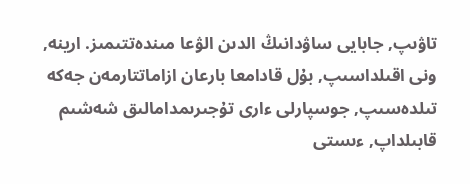تاۋىپ, جابايى ساۋدانىڭ الدىن الۋعا مىندەتتىمىز. ارينە, ونى اقىلداسىپ, بۇل قادامعا بارعان ازاماتتارمەن جەكە تىلدەسىپ, جوسپارلى ءارى تۇجىرىمدامالىق شەشىم قابىلداپ, ءىستى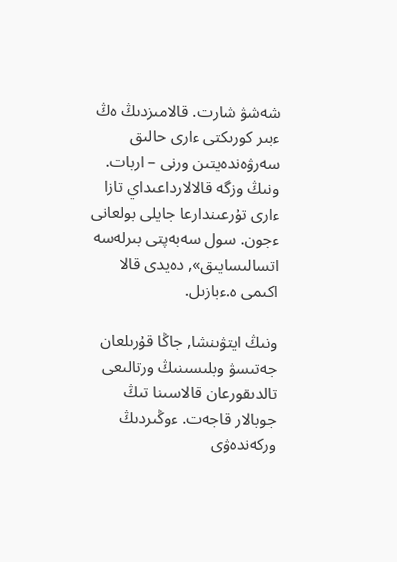شەشۋ شارت. قالامىزدىڭ ەڭ ءبىر كورىكتى ءارى حالىق سەرۋەندەيتىن ورنى – اربات. ونىڭ وزگە قالالارداعىداي تازا ءارى تۇرعىندارعا جايلى بولعانى ءجون. سول سەبەپتى بىرلەسە اتسالىسايىق», دەيدى قالا اكىمى ە.ءبازىل.

ونىڭ ايتۋىنشا, جاڭا قۇرىلعان جەتىسۋ وبلىسىنىڭ ورتالىعى تالدىقورعان قالاسىنا تىڭ جوبالار قاجەت. ءوڭىردىڭ وركەندەۋى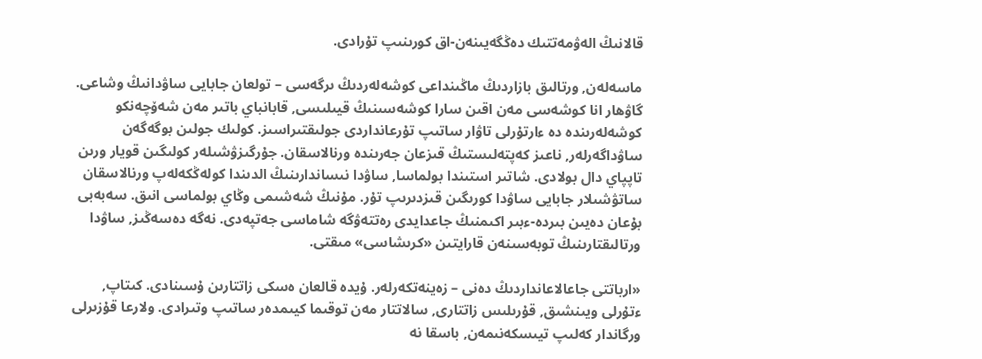قالانىڭ الەۋمەتتىك دەڭگەيىنەن-اق كورىنىپ تۇرادى.

ماسەلەن, ورتالىق بازاردىڭ ماڭىنداعى كوشەلەردىڭ ىرگەسى – تولعان جابايى ساۋدانىڭ وشاعى. گاۋھار انا كوشەسى مەن اقىن سارا كوشەسىنىڭ قيىلىسى, قابانباي باتىر مەن شەۆچەنكو كوشەلەرىندە دە ءارتۇرلى تاۋار ساتىپ تۇرعانداردى جولىقتىراسىز. كولىك جولىن بوگەگەن ساۋداگەرلەر, ناعىز كەپتەلىستىڭ قىزعان جەرىندە ورنالاسقان. جۇرگىزۋشىلەر كولىگىن قويار ورىن تاپپاي دال بولادى. شاتىر استىندا بولماسا, ساۋدا نىساندارىنىڭ الدىندا كولەڭكەلەپ ورنالاسقان ساتۋشىلار جابايى ساۋدا كورىگىن قىزدىرىپ تۇر. مۇنىڭ شەشىمى وڭاي بولماسى انىق. سەبەبى بۇعان دەيىن بىردە-ءبىر اكىمنىڭ جاعدايدى رەتتەۋگە شاماسى جەتپەدى. نەگە دەسەڭىز, ساۋدا ورتالىقتارىنىڭ توبەسىنەن قارايتىن «كرىشاسى» مىقتى.

«ارباتتى جاعالاعانداردىڭ دەنى – زەينەتكەرلەر. ۇيدە قالعان ەسكى زاتتارىن ۇسىنادى. كىتاپ, ءتۇرلى ويىنشىق, قۇرىلىس زاتتارى, سالاتتار مەن توقىما كيىمدەر ساتىپ وتىرادى. ولارعا قۇزىرلى ورگاندار كەلىپ تيىسكەنىمەن, باسقا نە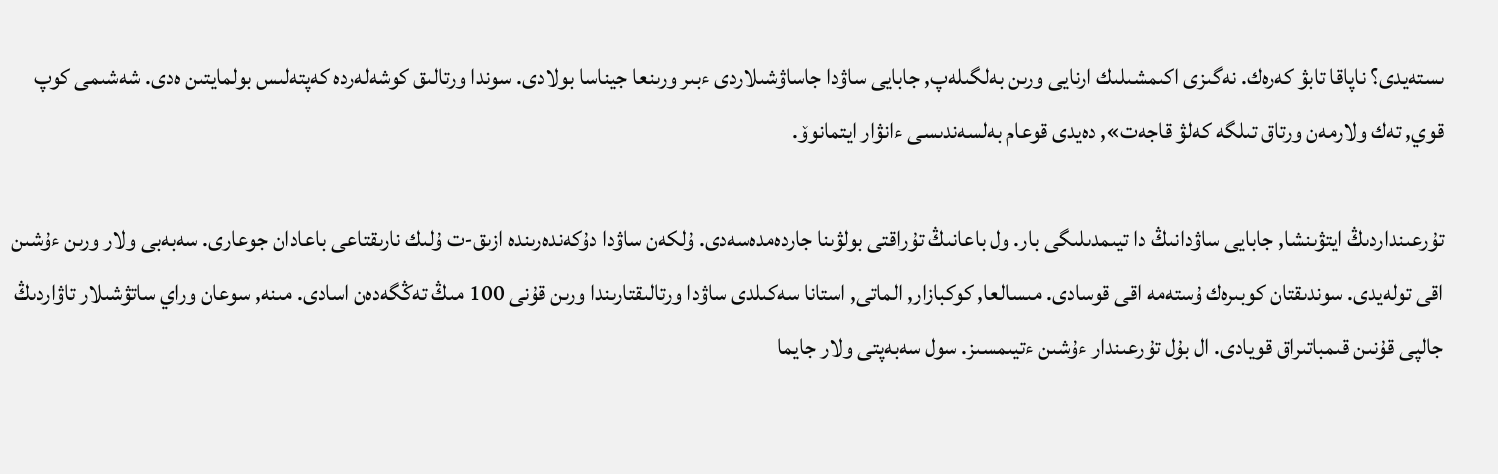ىستەيدى؟ ناپاقا تابۋ كەرەك. نەگىزى اكىمشىلىك ارنايى ورىن بەلگىلەپ, جابايى ساۋدا جاساۋشىلاردى ءبىر ورىنعا جيناسا بولادى. سوندا ورتالىق كوشەلەردە كەپتەلىس بولمايتىن ەدى. شەشىمى كوپ قوي, تەك ولارمەن ورتاق تىلگە كەلۋ قاجەت», دەيدى قوعام بەلسەندىسى ءانۋار ايتمانوۆ.

تۇرعىنداردىڭ ايتۋىنشا, جابايى ساۋدانىڭ دا تيىمدىلىگى بار. ول باعانىڭ تۇراقتى بولۋىنا جاردەمدەسەدى. ۇلكەن ساۋدا دۇكەندەرىندە ازىق-ت ۇلىك نارىقتاعى باعادان جوعارى. سەبەبى ولار ورىن ءۇشىن اقى تولەيدى. سوندىقتان كوبىرەك ۇستەمە اقى قوسادى. مىسالعا, كوكبازار, الماتى, استانا سەكىلدى ساۋدا ورتالىقتارىندا ورىن قۇنى 100 مىڭ تەڭگەدەن اسادى. مىنە, سوعان وراي ساتۋشىلار تاۋاردىڭ جالپى قۇنىن قىمباتىراق قويادى. ال بۇل تۇرعىندار ءۇشىن ءتيىمسىز. سول سەبەپتى ولار جايما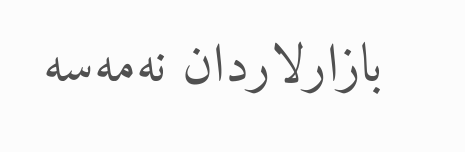بازارلاردان نەمەسە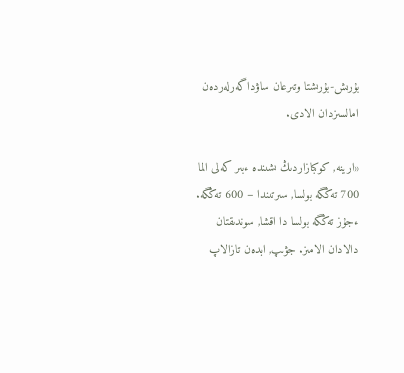بۇرىش-بۇرىشتا وتىرعان ساۋداگەرلەردەن امالسىزدان الادى.

«ارينە, كوكبازاردىڭ ىشىندە ءبىر كەلى الما 700 تەڭگە بولسا, سىرتىندا – 600 تەڭگە. ءجۇز تەڭگە بولسا دا اقشا, سوندىقتان دالادان الامىز. جۋىپ, ابدەن تازالاپ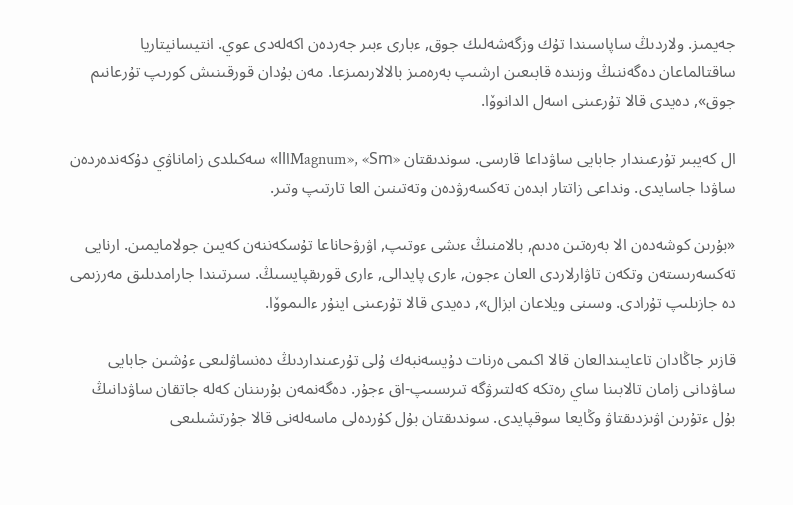جەيمىز. ولاردىڭ ساپاسىندا تۇك وزگەشەلىك جوق, ءبارى ءبىر جەردەن اكەلەدى عوي. انتيسانيتاريا ساقتالماعان دەگەننىڭ وزىندە قابىعىن ارشىپ بەرەمىز بالالارىمىزعا. مەن بۇدان قورقىنىش كورىپ تۇرعانىم جوق», دەيدى قالا تۇرعىنى اسەل الدانوۆا.

ال كەيبىر تۇرعىندار جابايى ساۋداعا قارسى. سوندىقتان «Magnum», «Smاll» سەكىلدى زاماناۋي دۇكەندەردەن ساۋدا جاسايدى. ونداعى زاتتار ابدەن تەكسەرۋدەن وتەتىنىن العا تارتىپ وتىر.

«بۇرىن كوشەدەن الا بەرەتىن ەدىم, بالامنىڭ ءىشى ءوتىپ, اۋرۋحاناعا تۇسكەننەن كەيىن جولامايمىن. ارنايى تەكسەرىستەن وتكەن تاۋارلاردى العان ءجون, ءارى پايدالى, ءارى قورىقپايسىڭ. سىرتىندا جارامدىلىق مەرزىمى دە جازىلىپ تۇرادى. وسىنى ويلاعان ابزال», دەيدى قالا تۇرعىنى اينۇر ءالىموۆا.

قازىر جاڭادان تاعايىندالعان قالا اكىمى ەرنات دۇيسەنبەك ۇلى تۇرعىنداردىڭ دەنساۋلىعى ءۇشىن جابايى ساۋدانى زامان تالابىنا ساي رەتكە كەلتىرۋگە تىرىسىپ-اق ءجۇر. دەگەنمەن بۇرىننان كەلە جاتقان ساۋدانىڭ بۇل ءتۇرىن اۋىزدىقتاۋ وڭايعا سوقپايدى. سوندىقتان بۇل كۇردەلى ماسەلەنى قالا جۇرتشىلىعى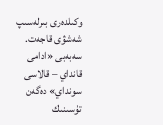وكىلدەرى بىرلەسىپ شەشۋى قاجەت. سەبەبى «ادامى قانداي – قالاسى سونداي» دەگەن تۇسىنىك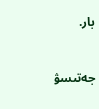بار.



جەتىسۋ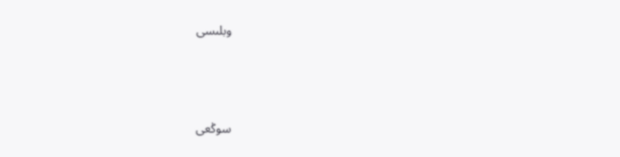وبلىسى



سوڭعى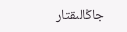جاڭالىقتار